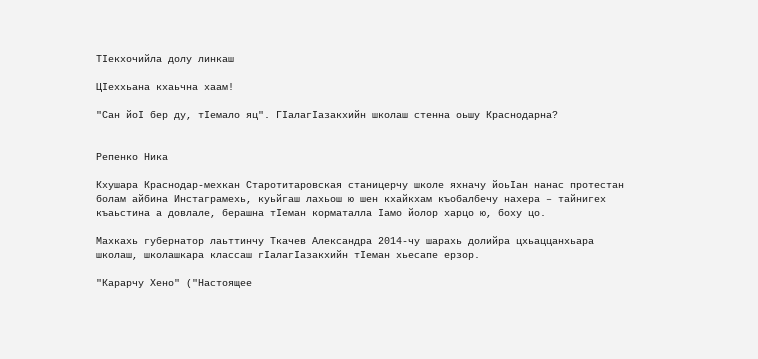ТIекхочийла долу линкаш

ЦIеххьана кхаьчна хаам!

"Сан йоI бер ду, тIемало яц". ГIалагIазакхийн школаш стенна оьшу Краснодарна?


Репенко Ника

Кхушара Краснодар-мехкан Старотитаровская станицерчу школе яхначу йоьIан нанас протестан болам айбина Инстаграмехь, куьйгаш лахьош ю шен кхайкхам къобалбечу нахера – тайнигех къаьстина а довлале, берашна тIеман корматалла Iамо йолор харцо ю, боху цо.

Махкахь губернатор лаьттинчу Ткачев Александра 2014-чу шарахь долийра цхьаццанхьара школаш, школашкара классаш гIалагIазакхийн тIеман хьесапе ерзор.

"Карарчу Хено" ("Настоящее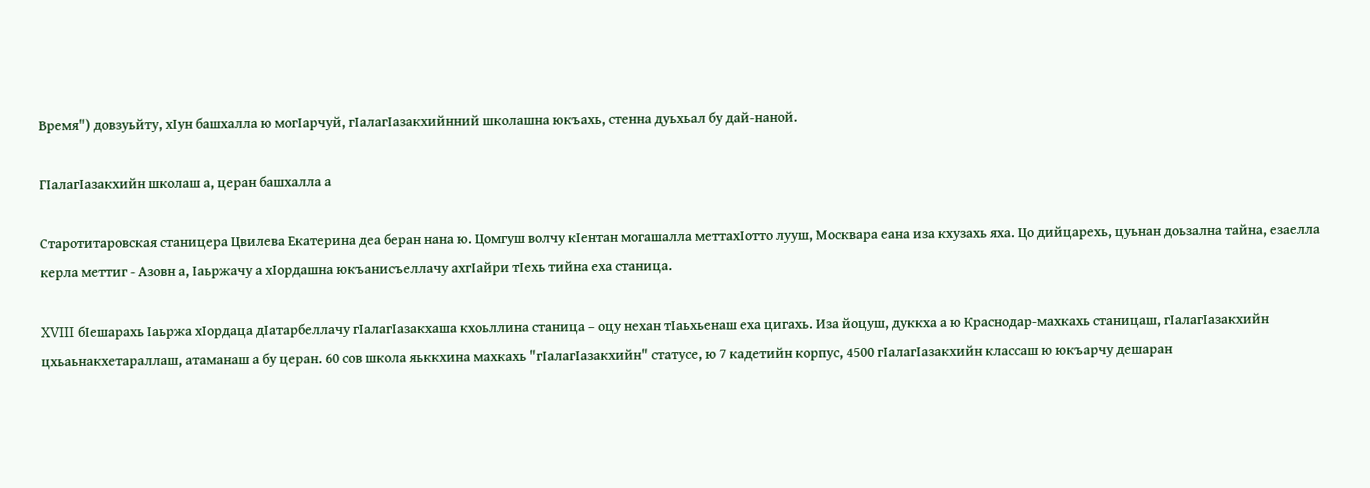Время") довзуьйту, хIун башхалла ю могIарчуй, гIалагIазакхийнний школашна юкъахь, стенна дуьхьал бу дай-наной.

ГIалагIазакхийн школаш а, церан башхалла а

Старотитаровская станицера Цвилева Екатерина деа беран нана ю. Цомгуш волчу кIентан могашалла меттахIотто лууш, Москвара еана иза кхузахь яха. Цо дийцарехь, цуьнан доьзална тайна, езаелла керла меттиг - Азовн а, Iаьржачу а хIордашна юкъанисъеллачу ахгIайри тIехь тийна еха станица.

XVIII бIешарахь Iаьржа хIордаца дIатарбеллачу гIалагIазакхаша кхоьллина станица – оцу нехан тIаьхьенаш еха цигахь. Иза йоцуш, дуккха а ю Краснодар-махкахь станицаш, гIалагIазакхийн цхьаьнакхетараллаш, атаманаш а бу церан. 60 сов школа яьккхина махкахь "гIалагIазакхийн" статусе, ю 7 кадетийн корпус, 4500 гIалагIазакхийн классаш ю юкъарчу дешаран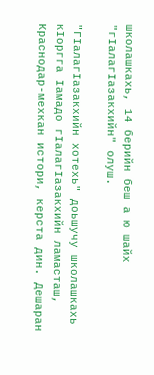школашкахь, 14 берийн беш а ю шайх "гIалагIазакхийн" олуш.

"ГIалагIазакхийн хотехь" доьшучу школашкахь кIоргга Iамадо гIалагIазакхийн ламасташ, Краснодар-мехкан истори, керста дин. Дешаран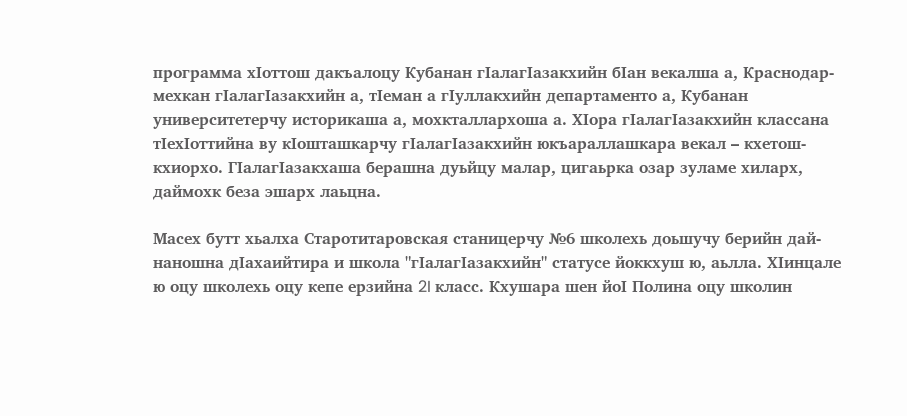программа хIоттош дакъалоцу Кубанан гIалагIазакхийн бIан векалша а, Краснодар-мехкан гIалагIазакхийн а, тIеман а гIуллакхийн департаменто а, Кубанан университетерчу историкаша а, мохкталлархоша а. ХIора гIалагIазакхийн классана тIехIоттийна ву кIошташкарчу гIалагIазакхийн юкъараллашкара векал – кхетош-кхиорхо. ГIалагIазакхаша берашна дуьйцу малар, цигаьрка озар зуламе хиларх, даймохк беза эшарх лаьцна.

Масех бутт хьалха Старотитаровская станицерчу №6 школехь доьшучу берийн дай-наношна дIахаийтира и школа "гIалагIазакхийн" статусе йоккхуш ю, аьлла. ХIинцале ю оцу школехь оцу кепе ерзийна 2I класс. Кхушара шен йоI Полина оцу школин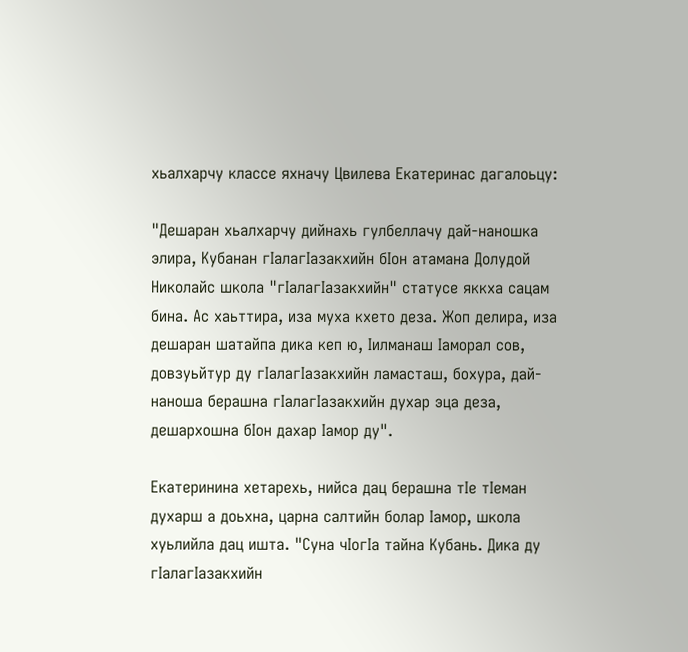хьалхарчу классе яхначу Цвилева Екатеринас дагалоьцу:

"Дешаран хьалхарчу дийнахь гулбеллачу дай-наношка элира, Кубанан гIалагIазакхийн бIон атамана Долудой Николайс школа "гIалагIазакхийн" статусе яккха сацам бина. Ас хаьттира, иза муха кхето деза. Жоп делира, иза дешаран шатайпа дика кеп ю, Iилманаш Iаморал сов, довзуьйтур ду гIалагIазакхийн ламасташ, бохура, дай-наноша берашна гIалагIазакхийн духар эца деза, дешархошна бIон дахар Iамор ду".

Екатеринина хетарехь, нийса дац берашна тIе тIеман духарш а доьхна, царна салтийн болар Iамор, школа хуьлийла дац ишта. "Суна чIогIа тайна Кубань. Дика ду гIалагIазакхийн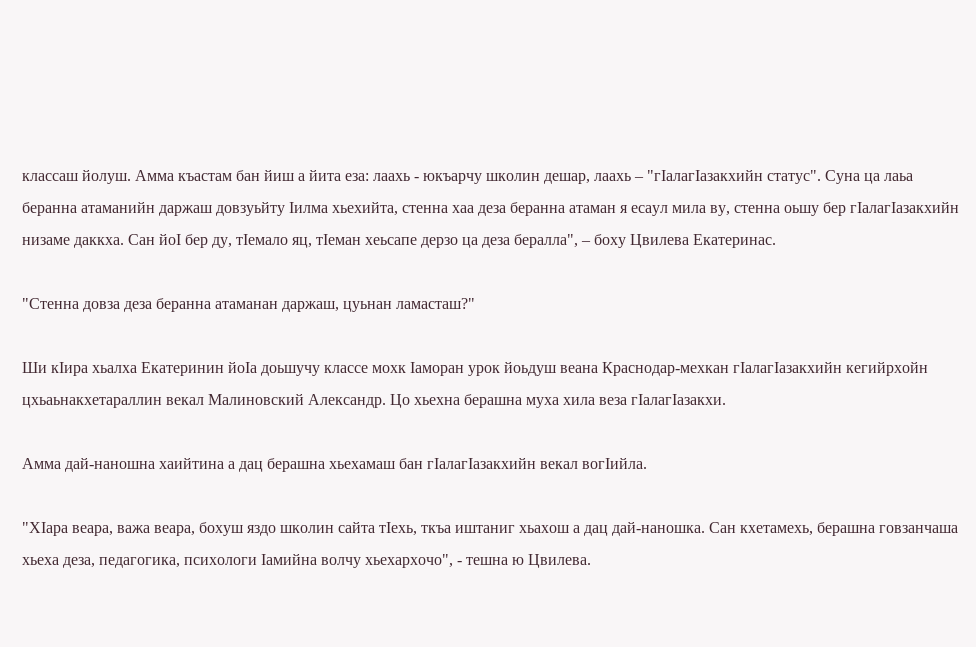классаш йолуш. Амма къастам бан йиш а йита еза: лаахь - юкъарчу школин дешар, лаахь – "гIалагIазакхийн статус". Суна ца лаьа беранна атаманийн даржаш довзуьйту Iилма хьехийта, стенна хаа деза беранна атаман я есаул мила ву, стенна оьшу бер гIалагIазакхийн низаме даккха. Сан йоI бер ду, тIемало яц, тIеман хеьсапе дерзо ца деза бералла", – боху Цвилева Екатеринас.

"Стенна довза деза беранна атаманан даржаш, цуьнан ламасташ?"

Ши кIира хьалха Екатеринин йоIа доьшучу классе мохк Iаморан урок йоьдуш веана Краснодар-мехкан гIалагIазакхийн кегийрхойн цхьаьнакхетараллин векал Малиновский Александр. Цо хьехна берашна муха хила веза гIалагIазакхи.

Амма дай-наношна хаийтина а дац берашна хьехамаш бан гIалагIазакхийн векал вогIийла.

"ХIара веара, важа веара, бохуш яздо школин сайта тIехь, ткъа иштаниг хьахош а дац дай-наношка. Сан кхетамехь, берашна говзанчаша хьеха деза, педагогика, психологи Iамийна волчу хьехархочо", - тешна ю Цвилева.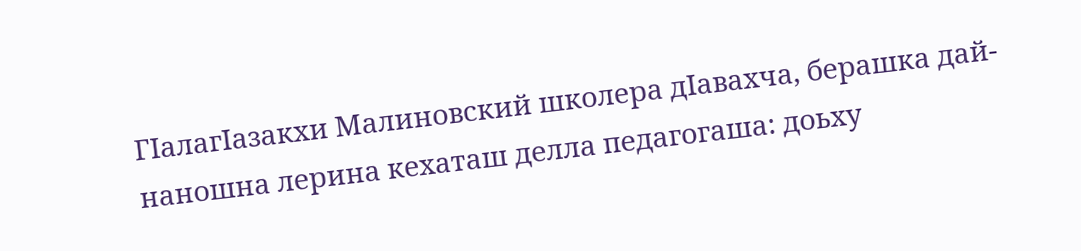ГIалагIазакхи Малиновский школера дIавахча, берашка дай-наношна лерина кехаташ делла педагогаша: доьху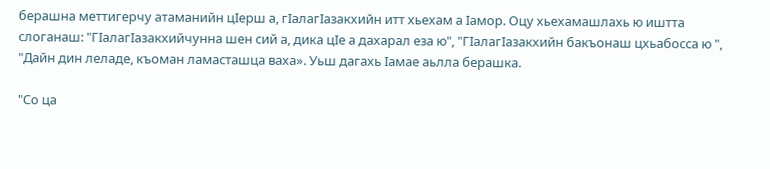берашна меттигерчу атаманийн цIерш а, гIалагIазакхийн итт хьехам а Iамор. Оцу хьехамашлахь ю иштта слоганаш: "ГIалагIазакхийчунна шен сий а, дика цIе а дахарал еза ю", "ГIалагIазакхийн бакъонаш цхьабосса ю ", "Дайн дин леладе, къоман ламасташца ваха». Уьш дагахь Iамае аьлла берашка.

"Со ца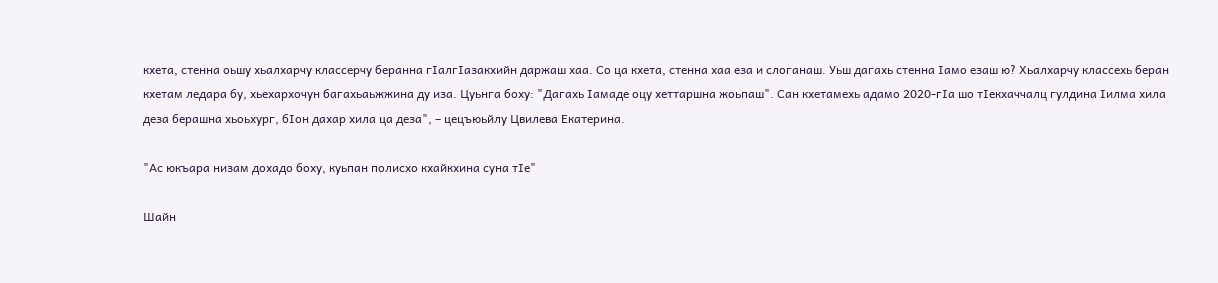кхета, стенна оьшу хьалхарчу классерчу беранна гIалгIазакхийн даржаш хаа. Со ца кхета, стенна хаа еза и слоганаш. Уьш дагахь стенна Iамо езаш ю? Хьалхарчу классехь беран кхетам ледара бу, хьехархочун багахьаьжжина ду иза. Цуьнга боху: "Дагахь Iамаде оцу хеттаршна жоьпаш". Сан кхетамехь адамо 2020-гIа шо тIекхаччалц гулдина Iилма хила деза берашна хьоьхург, бIон дахар хила ца деза", – цецъюьйлу Цвилева Екатерина.

"Ас юкъара низам дохадо боху, куьпан полисхо кхайкхина суна тIе"

Шайн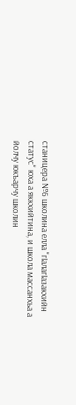станицера №6 школина елла "гIалагIазакхийн статус" юха а яккхийтина, и школа массанхьа а йолчу юкъарчу школин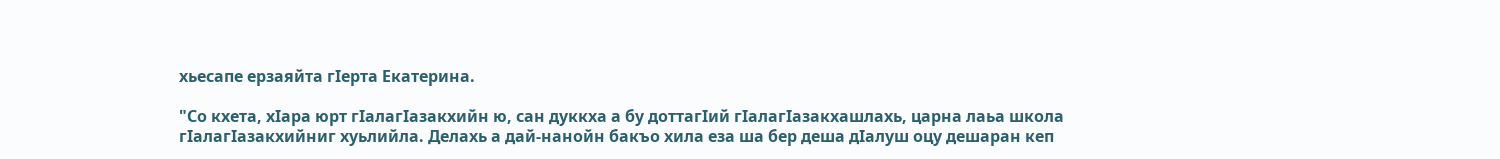хьесапе ерзаяйта гIерта Екатерина.

"Со кхета, хIара юрт гIалагIазакхийн ю, сан дуккха а бу доттагIий гIалагIазакхашлахь, царна лаьа школа гIалагIазакхийниг хуьлийла. Делахь а дай-нанойн бакъо хила еза ша бер деша дIалуш оцу дешаран кеп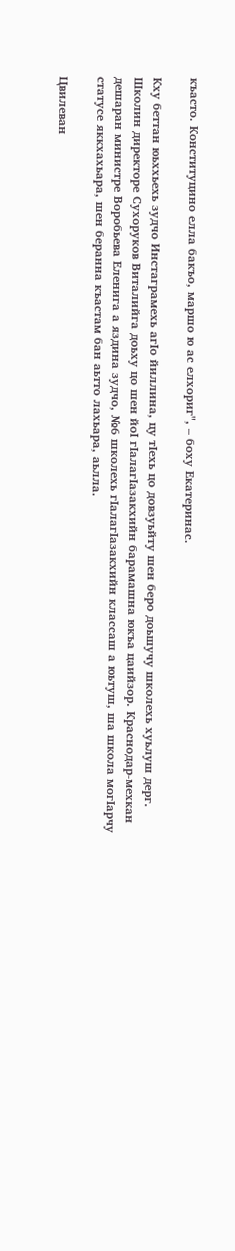къасто. Конституцино елла бакъо, маршо ю ас елхориг", – боху Екатеринас.

Кху беттан юьххьехь зудчо Инстаграмехь агIо йиллина, цу тIехь цо довзуьйту шен беро доьшучу школехь хуьлуш дерг. Школин директоре Сухоруков Виталийга доьху цо шен йоI гIалагIазакхийн барамашна юкъа цаийзор. Краснодар-мехкан дешаран министре Воробьева Еленига а яздина зудчо, №6 школехь гIалагIазакхийн классаш а юьтуш, ша школа могIарчу статусе яккхахьара, шен беранна къастам бан аьтто лахьара, аьлла.

Цвилеван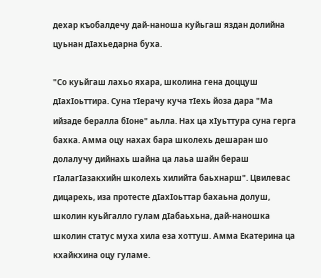дехар къобалдечу дай-наноша куйьгаш яздан долийна цуьнан дIахьедарна буха.

"Со куьйгаш лахьо яхара, школина гена доццуш дIахIоьттира. Суна тIерачу куча тIехь йоза дара "Ма ийзаде бералла бIоне" аьлла. Нах ца хIуьттура суна герга бахка. Амма оцу нахах бара школехь дешаран шо долалучу дийнахь шайна ца лаьа шайн бераш гIалагIазакхийн школехь хилийта баьхнарш". Цвилевас дицарехь, иза протесте дIахIоьттар бахаьна долуш, школин куьйгалло гулам дIабаьхьна, дай-наношка школин статус муха хила еза хоттуш. Амма Екатерина ца кхайкхина оцу гуламе.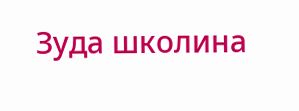Зуда школина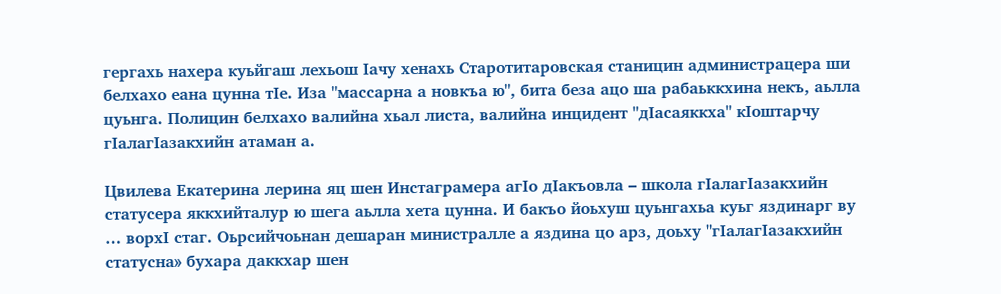гергахь нахера куьйгаш лехьош Iачу хенахь Старотитаровская станицин администрацера ши белхахо еана цунна тIе. Иза "массарна а новкъа ю", бита беза ацо ша рабаьккхина некъ, аьлла цуьнга. Полицин белхахо валийна хьал листа, валийна инцидент "дIасаяккха" кIоштарчу гIалагIазакхийн атаман а.

Цвилева Екатерина лерина яц шен Инстаграмера агIо дIакъовла – школа гIалагIазакхийн статусера яккхийталур ю шега аьлла хета цунна. И бакъо йоьхуш цуьнгахьа куьг яздинарг ву … ворхI стаг. Оьрсийчоьнан дешаран министралле а яздина цо арз, доьху "гIалагIазакхийн статусна» бухара даккхар шен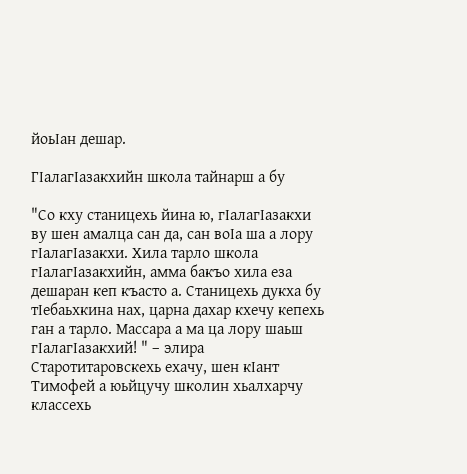йоьIан дешар.

ГIалагIазакхийн школа тайнарш а бу

"Со кху станицехь йина ю, гIалагIазакхи ву шен амалца сан да, сан воIа ша а лору гIалагIазакхи. Хила тарло школа гIалагIазакхийн, амма бакъо хила еза дешаран кеп къасто а. Станицехь дукха бу тIебаьхкина нах, царна дахар кхечу кепехь ган а тарло. Массара а ма ца лору шаьш гIалагIазакхий! " – элира Старотитаровскехь ехачу, шен кIант Тимофей а юьйцучу школин хьалхарчу классехь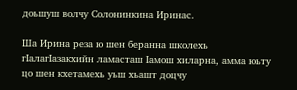доьшуш волчу Солонинкина Иринас.

Ша Ирина реза ю шен беранна школехь гIалагIазакхийн ламасташ Iамош хиларна, амма юьту цо шен кхетамехь уьш хьашт доцчу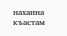наханна къастам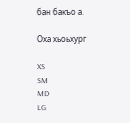бан бакъо а.

Оха хьоьхург

XS
SM
MD
LG